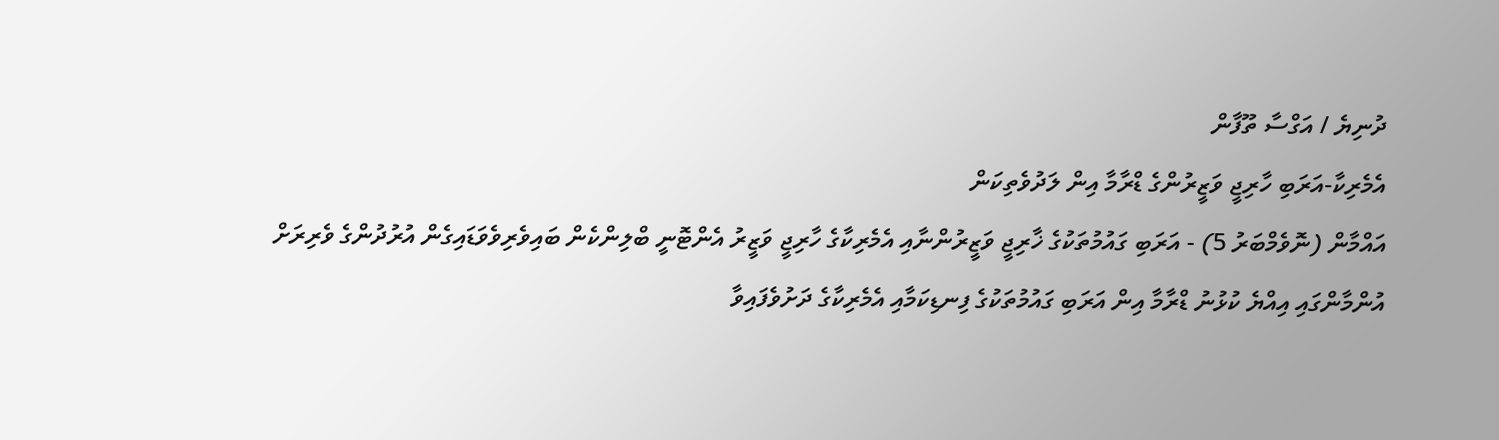ދުނިޔެ / އަގްސާ ތޫފާން
އެމެރިކާ-އަރަބި ހާރިޖީ ވަޒީރުންގެ ޑްރާމާ އިން ލަދުވެތިކަން
އައްމާން (ނޮވެމްބަރު 5) - އަރަބި ގައުމުތަކުގެ ޚާރިޖީ ވަޒީރުންނާއި އެމެރިކާގެ ހާރިޖީ ވަޒީރު އެންޓޮނީ ބްލިންކެން ބައިވެރިވެވަޑައިގެން އުރުދުންގެ ވެރިރަށް އުންމާންގައި އިއްޔެ ކުޅުނު ޑްރާމާ އިން އަރަބި ގައުމުތަކުގެ ފިނޑިކަމާއި އެމެރިކާގެ ދަށުވެފައިވާ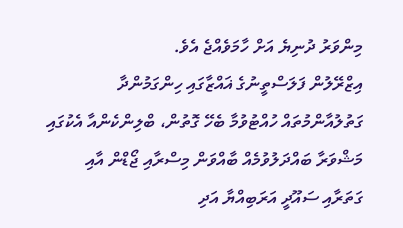މިންވަރު ދުނިޔެ އަށް ހާމަވެއްޖެ އެވެ.
އިޒްރޭލުން ފަލަސްތީނުގެ ޣައްޒާގައި ހިންގަމުންދާ ގަތުލުއާންމުތައް ހުއްޓުވުމާ ބެހޭ ގޮތުން، ބްލިންކެންއާ އެކުގައި މަޝްވަރާ ބައްދަލުވުމެއް ބާއްވަން މިސްރާއި ޖޯޑްން އާއި ގަތަރާއި ސައޫދީ އަރަބިއްޔާ އަދި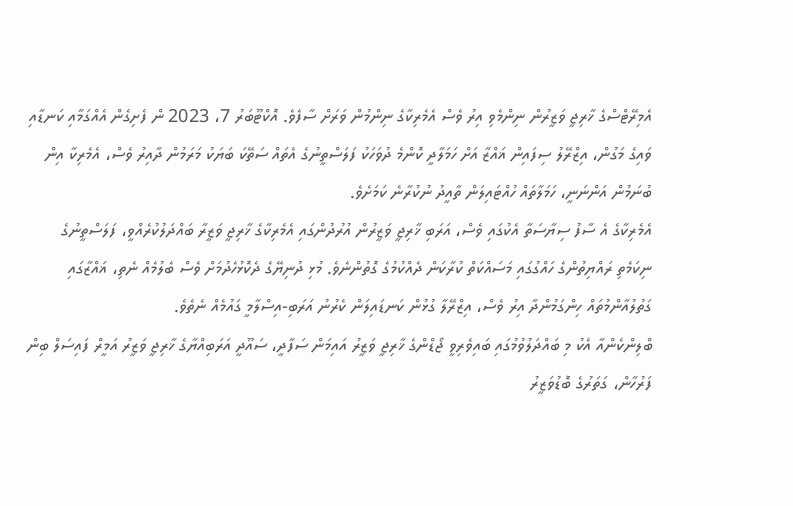އެމިރޭޓްސްގެ ޚާރިޖީ ވަޒީރުން ނިންމެވި އިރު ވެސް އެމެރިކާގެ ނިންމުން ވަރަށް ސާފެވެ. އޮކްޓޫބަރު 7، 2023 ން ފެށިގެން އެއްގަމާއި ކަނޑާއި ވައިގެ މަގުން، އިޒްރޭލު ސިފައިން ޣައްޒާ އަށް ހަމަލާދީ ކޮންމެ ދުވަހަކު ފަލަސްތީނުގެ އެތައް ސަތޭކަ ބަޔަކު މަރަމުން ދާއިރު ވެސް، އެމެރިކާ އިން ބުނަމުން އަންނަނީ، ހަމަލާތައް ހުއްޓައިލަން ތާއީދު ނުކުރާނެ ކަމަށެވެ.
އެމެރިކާގެ އެ ސާފު ސިޔާސަތާ އެކުގައި ވެސް، އަރަބި ޚާރިޖީ ވަޒީރުން އުރުދުންގައި އެމެރިކާގެ ޚާރިޖީ ވަޒީރާ ބައްދަލުކުރެއްވީ، ފަލަސްތީނުގެ ނިކަމެތި ރައްޔިތުންގެ ހައްގުގައި މަސައްކަތް ކުރާކަން ދެއްކުމުގެ ގޮތުންނެވެ. މުޅި ދުނިޔޭގެ ދެކޮޅުހެދުމަށް ވެސް ބެލުމެއް ނެތި، ޣައްޒާގައި ގަތުލުއާންމުތައް ހިންގަމުންދާ އިރު ވެސް، އިޒްރޭލާ ގުޅުން ކަނޑައިލަން ކެރުނު އަރަބި-އިސްލާމީ ގައުމެއް ނެތެވެ.
ބްލިންކެންއާ އެކު މި ބައްދަލުވުމުގައި ބައިވެރިވީ ޖޯޑްންގެ ޚާރިޖީ ވަޒީރު އައިމަން ސަފާދީ، ސައޫދީ އަރަބިއްޔާގެ ޚާރިޖީ ވަޒީރު އަމީރް ފައިސަލް ބިން ފަރުހާން، ގަތަރުގެ ބޮޑުވަޒީރު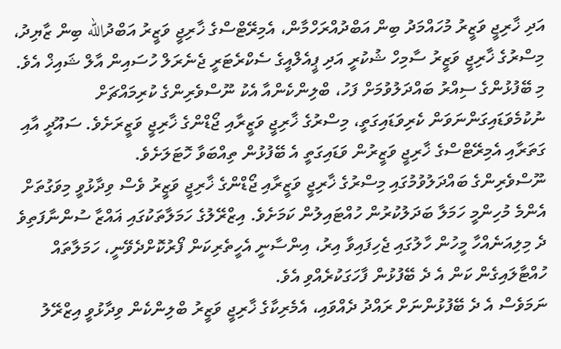އަދި ޚާރިޖީ ވަޒީރު މުހައްމަދު ބިން އަބްދުއްރަހްމާން، އެމިރޭޓްސްގެ ޚާރިޖީ ވަޒީރު އަބްދުالله ބިން ޒާޔިދު، މިސްރުގެ ޚާރިޖީ ވަޒީރު ސާމިހް ޝުކުރީ އަދި ޕީއެލްއީގެ ސެކްރެޓަރީ ޖެނެރަލް ހުސައިން އާލް ޝައިޚް އެވެ.
މި ބޭފުޅުންގެ ސިއްރު ބައްދަލުވުމަށް ފަހު، ބްލިންކެންއާ އެކު ނޫސްވެރިންގެ ކުރިމައްޗަށް ނުކުމެވަޑައިގަންނަވަން ކެރިވަޑައިގަތީ، މިސްރުގެ ޚާރިޖީ ވަޒީރާއި ޖޯޑްންގެ ޚާރިޖީ ވަޒީރަށެވެ. ސައޫދީ އާއި ގަތަރާއި އެމިރޭޓްސްގެ ޚާރިޖީ ވަޒީރުން ވަޑައިގަތީ އެ ބޭފުޅުން ތިއްބަވާ ހޮޓަލަށެވެ.
ނޫސްވެރިންގެ ބައްދަލުވުމުގައި މިސްރުގެ ޚާރިޖީ ވަޒީރާއި ޖޯޑްންގެ ޚާރިޖީ ވަޒީރު ވެސް ވިދާޅުވީ މިވަގުތަށް އެންމެ މުހިންމީ ހަމަލާ ބަދަލުކުރުން ހުއްޓައިލުން ކަމަށެވެ. އިޒްރޭލުގެ ހަމަލާތަކުގައި ޣައްޒާ ސުންނާފަތިވެ ދެ މިލިއަނެއްހާ މީހުން ހާލުގައި ޖެހިފައިވާ އިރު، އިންސާނީ އެހީތެރިކަން ފޯރުކޮށްދެވޭނީ، ހަމަލާތައް ހުއްޓާލައިގެން ކަން އެ ދެ ބޭފުޅުން ފާހަގަކުރެއްވި އެވެ.
ނަމަވެސް އެ ދެ ބޭފުޅުންނަށް ރައްދު ދެއްވައި، އެމެރިކާގެ ޚާރިޖީ ވަޒީރު ބްލިންކެން ވިދާޅުވީ އިޒްރޭލު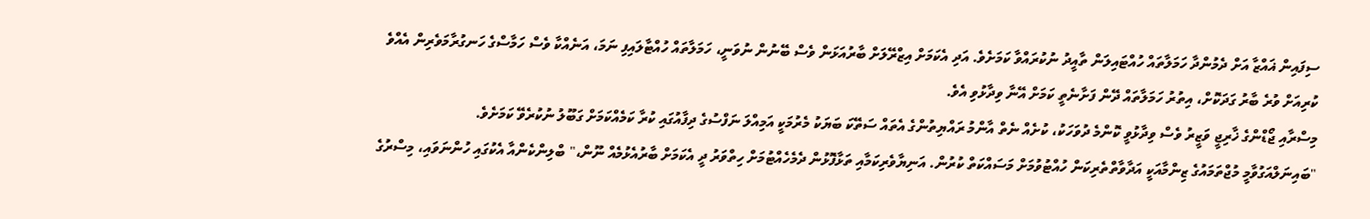ސިފައިން ޣައްޒާ އަށް ދެމުންދާ ހަމަލާތައް ހުއްޓައިލަން ތާއީދު ނުކުރައްވާ ކަމަށެވެ. އަދި އެކަމަށް އިޒްރޭލަށް ބާރުއަޅަން ވެސް ބޭނުން ނުވަނީ، ހަމަލާތައް ހުއްޓާލައިފި ނަމަ، އަނެއްކާ ވެސް ހަމާސްގެ ހަނގުރާމަވެރިން އެއްވެ ކުރިއަށް ވުރެ ބާރު ގަދަކޮށް، އިތުރު ހަމަލާތައް ދޭން ފަށާނެތީ ކަމަށް އޭނާ ވިދާޅުވި އެވެ.
މިސްރާއި ޖޯޑްންގެ ޚާރިޖީ ވަޒީރު ވެސް ވިދާޅުވީ ކޮންމެ ދުވަހަކު، ކުށެއް ނެތް އާންމު ރައްޔިތުންގެ އެތައް ސަތޭކަ ބަޔަކު މެރުމަކީ އަމިއްލަ ނަފްސުގެ ދިފާއުގައި ކުރާ ކަމެއްކަމަށް ގަބޫލު ނުކުރެވޭ ކަމަށެވެ.
"ބައިނަލްއަގުވާމީ މުޖްތަމައުގެ ޒިންމާއަކީ އަދާވާތްތެރިކަން ހުއްޓުވުމަށް މަސައްކަތް ކުރުން. އަނިޔާވެރިކަމާއި ތަޅާފޮޅުން ދެމެހެއްޓުމަށް ހިތްވަރު ދީ އެކަމަށް ބާރުއެޅުމެއް ނޫން،" ބްލިންކެންއާ އެކުގައި ހުންނަވައި، މިސްރުގެ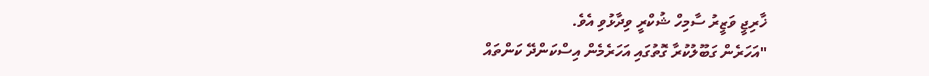ޚާރިޖީ ވަޒީރު ސާމިހް ޝުކްރީ ވިދާޅުވި އެވެ.
"އަހަރެން ގަބޫލުކުރާ ގޮތުގައި އަހަރެމެން އިސްކަންދޭ ކަންތައް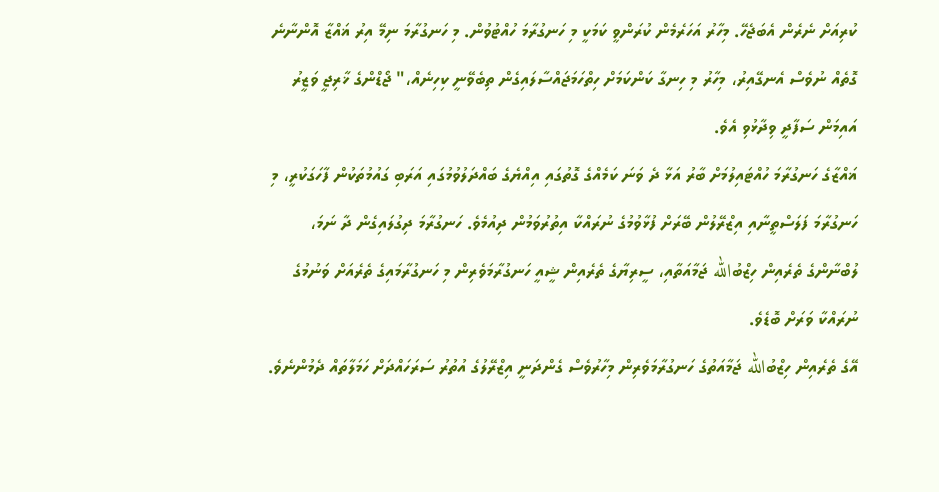ކުރިއަށް ނެރެން އެބަޖެހޭ. މިހާރު އަހަރެމެން ކުރަންވީ ކަމަކީ މި ހަނގުރާމަ ހުއްޓުވުން. މި ހަނގުރާމަ ނިމޭ އިރު ޣައްޒާ އޮންނާނެ ގޮތެއް ނުވެސް އެނގޭއިރު، މިހާރު މި ހިނގާ ކަންކަމަށް ހިތްހަމަޖައްސާލައިގެން ތިބެވޭނީ ކިހިނެއް،" ޖޯޑްންގެ ޚާރިޖީ ވަޒީރު އައިމަން ސަފާދީ ވިދާޅުވި އެވެ.
ޣައްޒާގެ ހަނގުރާމަ ހުއްޓައިލުމަށް ބާރު އަޅާ ދެ ވަނަ ކަމެއްގެ ގޮތުގައި އިއްޔެގެ ބައްދަލުވުމުގައި އަރަބި ގައުމުތަކުން ފާހަގަކުރީ، މި ހަނގުރާމަ ފަލަސްތީނާއި އިޒްރޭލުން ބޭރަށް ފުޅާވުމުގެ ނުރައްކާ އިތުރުވަމުން ދިއުމެވެ. ހަނގުރާމަ ދިގުލައިގެން ދާ ނަމަ، ލުބްނާންގެ ތެރެއިން ހިޒްބުالله ޖަމާއަތާއި، ސީރިޔާގެ ތެރެއިން ޝީއީ ހަނގުރާމަވެރިން މި ހަނގުރާމައިގެ ތެރެއަށް ވަނުމުގެ ނުރައްކާ ވަރަށް ބޮޑެވެ.
އޭގެ ތެރެއިން ހިޒްބުالله ޖަމާއަތުގެ ހަނގުރާމަވެރިން މިހާރުވެސް ގެންދަނީ އިޒްރޭލުގެ އުތުރު ސަރަހައްދަށް ހަމަލާތައް ދެމުންނެވެ.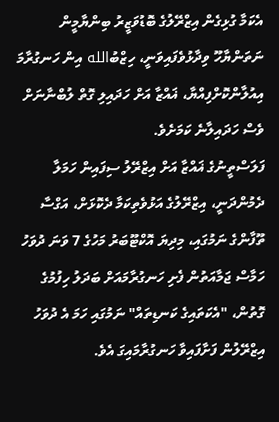އެކަމާ ގުޅިގެން އިޒްރޭލުގެ ބޮޑުވަޒީރު ބިންޔާމީން ނަތަންޔާހޫ ވިދާޅުވެފައިވަނީ، ހިޒްބުالله އިން ހަނގުރާމަ އިއުލާންކޮށްފިއްޔާ، ޣައްޒާ އަށް ހަދައިލި ގޮތް ލުބްނާނަށް ވެސް ހަދައިލާނެ ކަމަށެވެ.
ފަލަސްތީނުގެ ޣައްޒާ އަށް އިޒްރޭލު ސިފައިން ހަމަލާ ދެމުންދަނީ، އިޒްރޭލުގެ އަޅުވެތިކަމާ ދެކޮޅަށް، އަގްސާ ތޫފާންގެ ނަމުގައި، މިދިޔަ އޮކްޓޫބަރު މަހުގެ 7 ވަނަ ދުވަހު ހަމާސް ޖަމާއަތުން ފެށި ހަނގުރާމައަށް ބަދަލު ހިފުމުގެ ގޮތުން، "އެކަތައިގެ ކަނޑިތައް" ނަމުގައި ހަމަ އެ ދުވަހު އިޒްރޭލުން ފަށާފައިވާ ހަނގުރާމައިގަ އެވެ.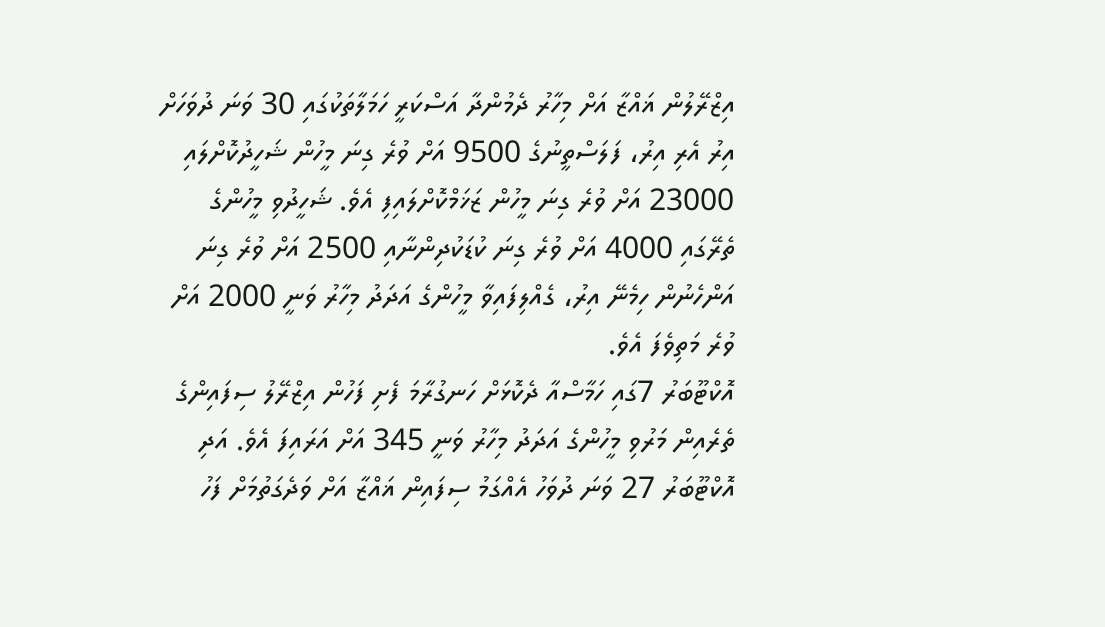އިޒްރޭލުން ޣައްޒާ އަށް މިހާރު ދެމުންދާ އަސްކަރީ ހަމަލާތަކުގައި 30 ވަނަ ދުވަހަށް އިރު އެރި އިރު، ފަލަސްތީނުގެ 9500 އަށް ވުރެ ގިނަ މީހުން ޝަހީދުކޮށްލައި 23000 އަށް ވުރެ ގިނަ މީހުން ޒަޚަމްކޮށްލައިފި އެވެ. ޝަހީދުވި މީހުންގެ ތެރޭގައި 4000 އަށް ވުރެ ގިނަ ކުޑަކުދިންނާއި 2500 އަށް ވުރެ ގިނަ އަންހެނުން ހިމެނޭ އިރު، ގެއްލިފައިވާ މީހުންގެ އަދަދު މިހާރު ވަނީ 2000 އަށް ވުރެ މަތިވެފަ އެވެ.
އޮކްޓޫބަރު 7ގައި ހަމާސްއާ ދެކޮޅަށް ހަނގުރާމަ ފެށި ފަހުން އިޒްރޭލު ސިފައިންގެ ތެރެއިން މަރުވި މީހުންގެ އަދަދު މިހާރު ވަނީ 345 އަށް އަރައިފަ އެވެ. އަދި އޮކްޓޫބަރު 27 ވަނަ ދުވަހު އެއްގަމު ސިފައިން ޣައްޒާ އަށް ވަދެގަތުމަށް ފަހު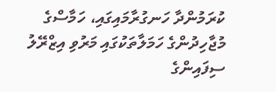ކުރަމުންދާ ހަނގުރާމައިގައި، ހަމާސްގެ މުޖާހިދުންގެ ހަމަލާތަކުގައި މަރުވި އިޒްރޭލު ސިފައިންގެ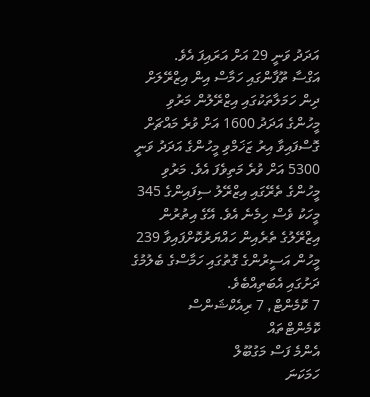އަދަދު ވަނީ 29 އަށް އަރައިފަ އެވެ.
އަގްސާ ތޫފާންގައި ހަމާސް އިން އިޒްރޭލަށް ދިން ހަމަލާތަކުގައި އިޒްރޭލުން މަރުވި މީހުންގެ އަދަދު 1600 އަށް ވުރެ މައްޗަށް ގޮސްފައިވާ އިރު ޒަޚަމްވި މީހުންގެ އަދަދު ވަނީ 5300 އަށް ވުރެ މަތިވެފަ އެވެ. މަރުވި މީހުންގެ ތެރޭގައި އިޒްރޭލު ސިފައިންގެ 345 މީހަކު ވެސް ހިމެނެ އެވެ. އޭގެ އިތުރުން އިޒްރޭލުގެ ތެރެއިން ހައްޔަރުކޮށްފައިވާ 239 މީހުން އަސީރުންގެ ގޮތުގައި ހަމާސްގެ ބެލުމުގެ ދަށުގައި އެބަތިއްބެވެ.
7 ކޮމެންޓް, 7 ރިއެކްޝަންސް
ކޮމެންޓްތައް
އެންމެ ފަސް މަގުބޫލް
ހަމަކަނަ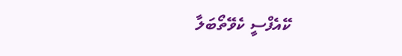ކޭއެފްސީ ކެވޭތޯބަލާ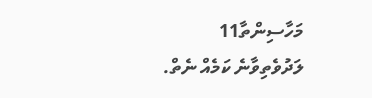މަހާސިންތާ11
ލަދުވެތިވާނެ ކަމެއް ނެތް.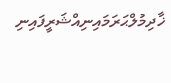ޚާދިމުލްޙަރަމައިނިއްޝަރީފައިނި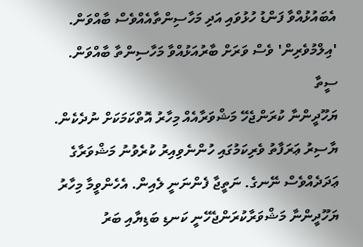އެބައުޅުއްވާ ފަންޑު ހުޅުވައި އަދި މަހާސިންތާއެއްވެސް ބާއްވަން. 'އިލްމުވެރިން' ވެސް ވަރަށް ބާރުއަޅުއްވާ މަހާސިންތާ ބާއްވަން.
ސީތާ
ޔަހޫދީންނާ ކުރަންޖެހޭ މަޝްވަރާއެއް މިހާރު އޮތްކަމަކަށް ނުދެކެން. ޔާސިރު ޢަރަފާތު ވެރިކަމުގައި ހުންނެވިއިރު ކުރެވުނު މަޝްވަރާގެ ޢަދަދެއްވެސް ނޭނގެ. ނަތީޖާ ފެންނަނީ ލެއިން. އެހެންވީމާ މިހާރު ޔަހޫދީންނާ މަޝްވަރާކުރަންޖެހޭނީ ކަނޑި ބަޑިޔާއި ބަރު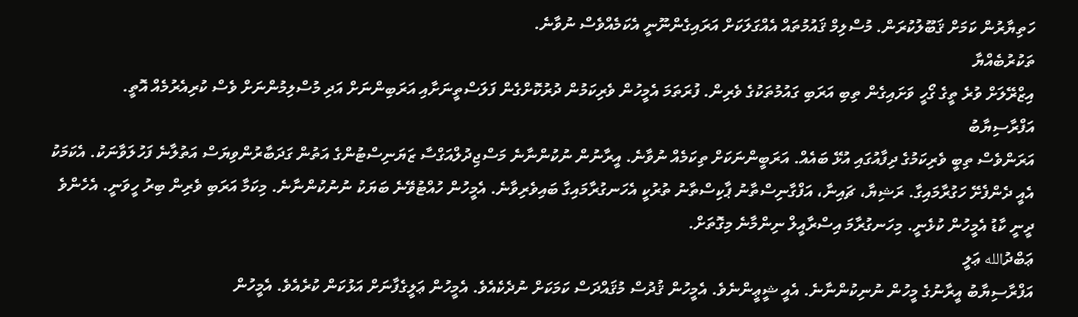ހަތިޔާރުން ކަމަށް ޤަބޫލުކުރަން. މުސްލިމް ޤައުމުތައް އެއްގަލަކަށް އަރައިގެންނޫނީ އެކަމެއްވެސް ނުވާނެ.
ތަކުރުބެއްޔާ
އިޒްރޭލަށް ވުރެ ތީގެ ގޯހީ ވަށައިގެން ތިބި އަރަބި ގައުމުތަކުގެ ވެރިން. ފުރަތަމަ އެމީހުން ވެރިކަމުން ދުރުކޮށްގެން ފަލަސްތީނަށާއި އަރަބިންނަށް އަދި މުސްލިމުންނަށް ވެސް ކުރިއެރުމެއް އޮތީ.
އަފްރާސިޔާބު
އަރަންވެސް ތިބީ ވެރިކަމުގެ ދިފާއުގައި އުޅޭ ބައެއް. އަރަބީންނަކަށް ތިކަމެއް ނުވާނެ. އީރާނުން ނުކުންނާނެ މަސްޖިދުލްއަގްސާ ޒަޔަނިސްޓުންގެ އަތުން ގަދަބާރުންވިޔަސް އަތުލާނެ ފަހުލަވާނަކު. އެކަމަކު އެއީ ދެންފެށޭ ހަގުރާމައިގާ. ރަޝިޔާ، ޗައިނާ، އަފްގާނިސްތާނު ޕާކިސްތާނު ތުރުކީ އެހަނގުރާމައިގާ ބައިވެރިވާނެ. އެމީހުން ހުއްޓުވޭނެ ބަޔަކު ނުނުކުންނާނެ. މިކަމާ އަރަބި ވެރިން ބިރު ހީވަނީ. އެހެންވެ ދީނީ ކާޑު އެމީހުން ކުޅެނީ. މިހަނގުރާމަ އިސްރާއީލް ނިންމާނެ މިގޮތަށް.
ޢަބްދުالله ޢަލީ
އަފްރާސިޔާބު އީރާނުގެ މީހުން ނުނިކުންނާނެ. އެއީ ޝީޢީންނެވެ. އެމީހުން ޤުދުސް މުޤައްދަސް ކަމަކަށް ނުދެކެއެވެ. އެމީހުން ޢަލީގެފާނަށް އަޅުކަން ކުރެއެވެ. އެމީހުން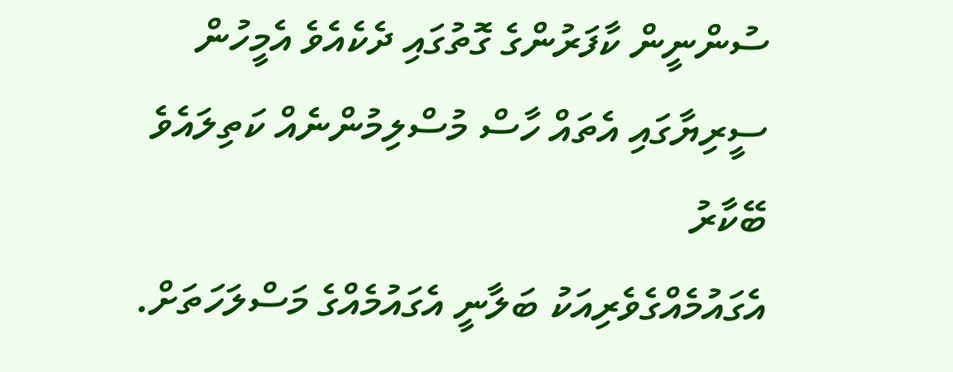ސުންނީން ކާފަރުންގެ ގޮތުގައި ދެކެއެވެ އެމީހުން ސީރިޔާގައި އެތައް ހާސް މުސްލިމުންނެއް ކަތިލައެވެ
ބޭކާރު
އެގައުމެއްގެވެރިއަކު ބަލާނީ އެގައުމެއްގެ މަސްލަހަތަށް.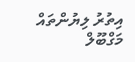އިތުރު ލިޔުންތައް
މަގްބޫލް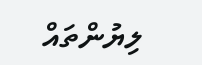ލިޔުންތައް